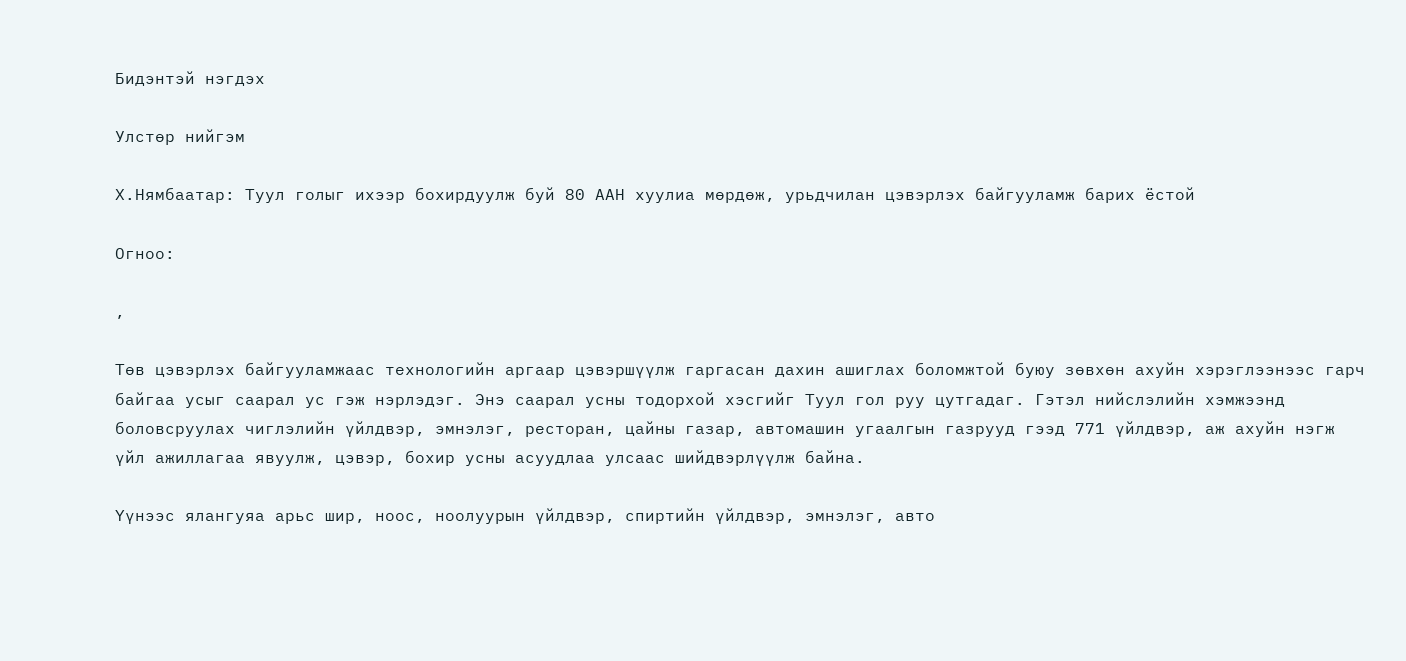Бидэнтэй нэгдэх

Улстөр нийгэм

Х.Нямбаатар: Туул голыг ихээр бохирдуулж буй 80 ААН хуулиа мөрдөж, урьдчилан цэвэрлэх байгууламж барих ёстой

Огноо:

,

Төв цэвэрлэх байгууламжаас технологийн аргаар цэвэршүүлж гаргасан дахин ашиглах боломжтой буюу зөвхөн ахуйн хэрэглээнээс гарч байгаа усыг саарал ус гэж нэрлэдэг. Энэ саарал усны тодорхой хэсгийг Туул гол руу цутгадаг. Гэтэл нийслэлийн хэмжээнд боловсруулах чиглэлийн үйлдвэр, эмнэлэг, ресторан, цайны газар, автомашин угаалгын газрууд гээд 771 үйлдвэр, аж ахуйн нэгж үйл ажиллагаа явуулж, цэвэр, бохир усны асуудлаа улсаас шийдвэрлүүлж байна.

Үүнээс ялангуяа арьс шир, ноос, ноолуурын үйлдвэр, спиртийн үйлдвэр, эмнэлэг, авто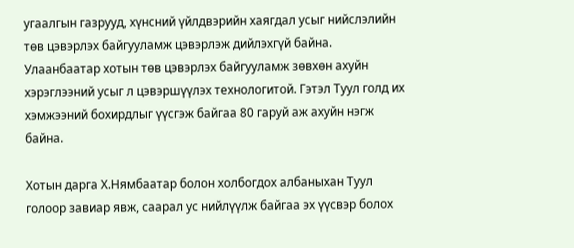угаалгын газрууд, хүнсний үйлдвэрийн хаягдал усыг нийслэлийн төв цэвэрлэх байгууламж цэвэрлэж дийлэхгүй байна. Улаанбаатар хотын төв цэвэрлэх байгууламж зөвхөн ахуйн хэрэглээний усыг л цэвэршүүлэх технологитой. Гэтэл Туул голд их хэмжээний бохирдлыг үүсгэж байгаа 80 гаруй аж ахуйн нэгж байна.

Хотын дарга Х.Нямбаатар болон холбогдох албаныхан Туул голоор завиар явж, саарал ус нийлүүлж байгаа эх үүсвэр болох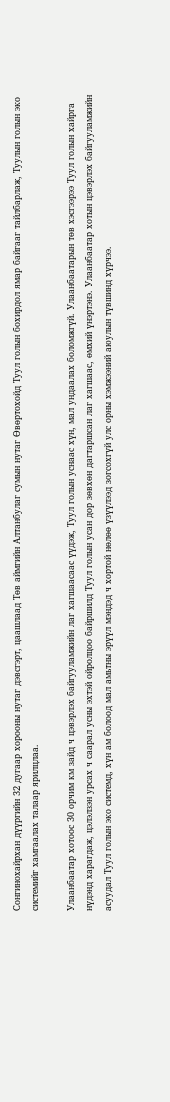Сонгинохайрхан дүүргийн 32 дугаар хорооны нутаг дэвсгэрт, цаашлаад Төв аймгийн Алтанбулаг сумын нутаг Өвөртохойд Туул голын бохирдол ямар байгааг тайлбарлаж, Туулын голын эко системийг хамгаалах талаар ярилцлаа.

Улаанбаатар хотоос 30 орчим км зайд ч цэвэрлэх байгууламжийн лаг хагшаасаас үүдэж, Туул голын уснаас хүн, мал ундаалах боломжгүй. Улаанбаатарын төв хэсгээрээ Туул голын хайрга нүдэнд харагдаж, цэлэлзэн урсах ч саарал усны эхтэй ойролцоо байршилд Туул голын усан дор зөвхөн дагтаршсан лаг хагшаас, өмхий үнэртэнэ. Улаанбаатар хотын цэвэрлэх байгууламжийн асуудал Туул голын эко системд, хүн ам болоод мал амьтны эрүүл мэндэд ч хортой нөлөө үзүүлээд зогсохгүй улс орны хэмжээний аюулын түвшинд хүрчээ.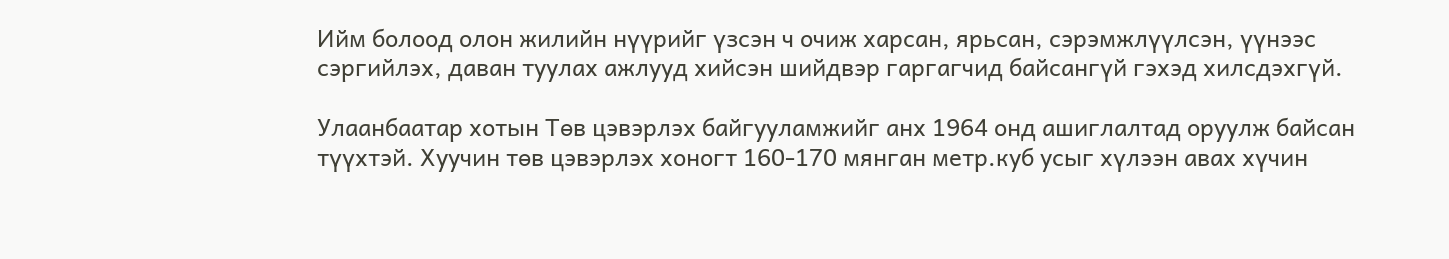Ийм болоод олон жилийн нүүрийг үзсэн ч очиж харсан, ярьсан, сэрэмжлүүлсэн, үүнээс сэргийлэх, даван туулах ажлууд хийсэн шийдвэр гаргагчид байсангүй гэхэд хилсдэхгүй.

Улаанбаатар хотын Төв цэвэрлэх байгууламжийг анх 1964 онд ашиглалтад оруулж байсан түүхтэй. Хуучин төв цэвэрлэх хоногт 160-170 мянган метр.куб усыг хүлээн авах хүчин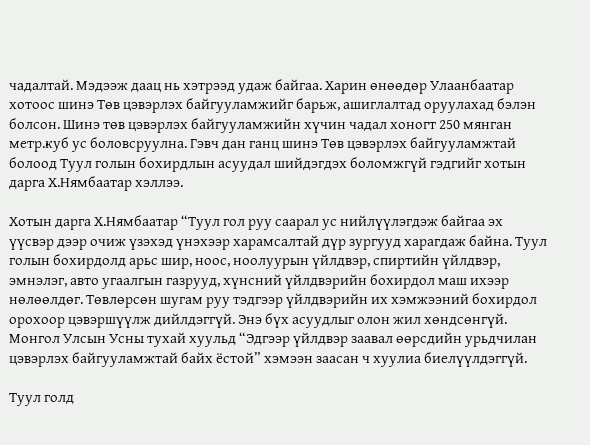чадалтай. Мэдээж даац нь хэтрээд удаж байгаа. Харин өнөөдөр Улаанбаатар хотоос шинэ Төв цэвэрлэх байгууламжийг барьж, ашиглалтад оруулахад бэлэн болсон. Шинэ төв цэвэрлэх байгууламжийн хүчин чадал хоногт 250 мянган метр.куб ус боловсруулна. Гэвч дан ганц шинэ Төв цэвэрлэх байгууламжтай болоод Туул голын бохирдлын асуудал шийдэгдэх боломжгүй гэдгийг хотын дарга Х.Нямбаатар хэллээ.

Хотын дарга Х.Нямбаатар “Туул гол руу саарал ус нийлүүлэгдэж байгаа эх үүсвэр дээр очиж үзэхэд үнэхээр харамсалтай дүр зургууд харагдаж байна. Туул голын бохирдолд арьс шир, ноос, ноолуурын үйлдвэр, спиртийн үйлдвэр, эмнэлэг, авто угаалгын газрууд, хүнсний үйлдвэрийн бохирдол маш ихээр нөлөөлдөг. Төвлөрсөн шугам руу тэдгээр үйлдвэрийн их хэмжээний бохирдол орохоор цэвэршүүлж дийлдэггүй. Энэ бүх асуудлыг олон жил хөндсөнгүй. Монгол Улсын Усны тухай хуульд “Эдгээр үйлдвэр заавал өөрсдийн урьдчилан цэвэрлэх байгууламжтай байх ёстой” хэмээн заасан ч хуулиа биелүүлдэггүй.

Туул голд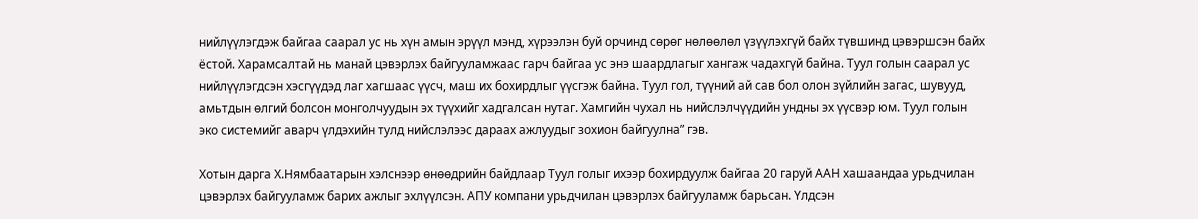нийлүүлэгдэж байгаа саарал ус нь хүн амын эрүүл мэнд, хүрээлэн буй орчинд сөрөг нөлөөлөл үзүүлэхгүй байх түвшинд цэвэршсэн байх ёстой. Харамсалтай нь манай цэвэрлэх байгууламжаас гарч байгаа ус энэ шаардлагыг хангаж чадахгүй байна. Туул голын саарал ус нийлүүлэгдсэн хэсгүүдэд лаг хагшаас үүсч, маш их бохирдлыг үүсгэж байна. Туул гол, түүний ай сав бол олон зүйлийн загас, шувууд, амьтдын өлгий болсон монголчуудын эх түүхийг хадгалсан нутаг. Хамгийн чухал нь нийслэлчүүдийн ундны эх үүсвэр юм. Туул голын эко системийг аварч үлдэхийн тулд нийслэлээс дараах ажлуудыг зохион байгуулна” гэв.

Хотын дарга Х.Нямбаатарын хэлснээр өнөөдрийн байдлаар Туул голыг ихээр бохирдуулж байгаа 20 гаруй ААН хашаандаа урьдчилан цэвэрлэх байгууламж барих ажлыг эхлүүлсэн. АПУ компани урьдчилан цэвэрлэх байгууламж барьсан. Үлдсэн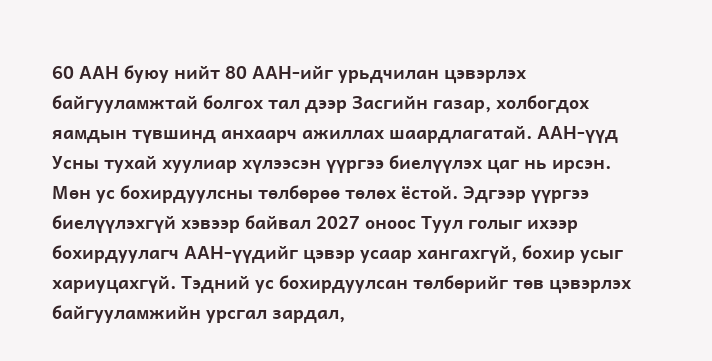60 ААН буюу нийт 80 ААН-ийг урьдчилан цэвэрлэх байгууламжтай болгох тал дээр Засгийн газар, холбогдох яамдын түвшинд анхаарч ажиллах шаардлагатай. ААН-үүд Усны тухай хуулиар хүлээсэн үүргээ биелүүлэх цаг нь ирсэн. Мөн ус бохирдуулсны төлбөрөө төлөх ёстой. Эдгээр үүргээ биелүүлэхгүй хэвээр байвал 2027 оноос Туул голыг ихээр бохирдуулагч ААН-үүдийг цэвэр усаар хангахгүй, бохир усыг хариуцахгүй. Тэдний ус бохирдуулсан төлбөрийг төв цэвэрлэх байгууламжийн урсгал зардал,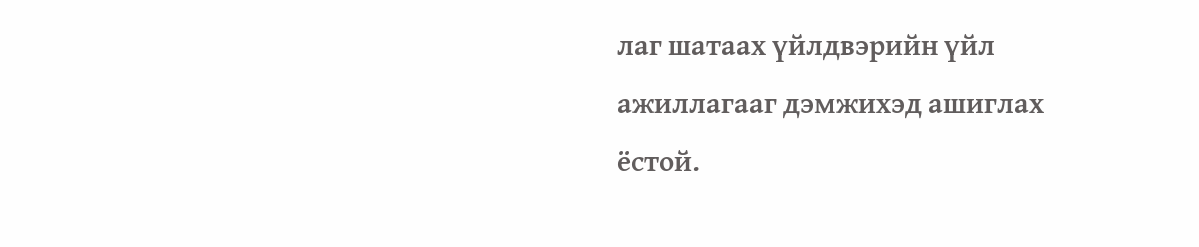лаг шатаах үйлдвэрийн үйл ажиллагааг дэмжихэд ашиглах ёстой.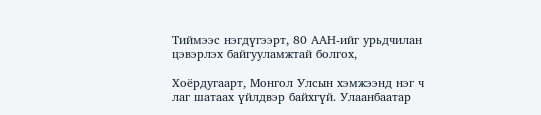Тиймээс нэгдүгээрт, 80 ААН-ийг урьдчилан цэвэрлэх байгууламжтай болгох,

Хоёрдугаарт, Монгол Улсын хэмжээнд нэг ч лаг шатаах үйлдвэр байхгүй. Улаанбаатар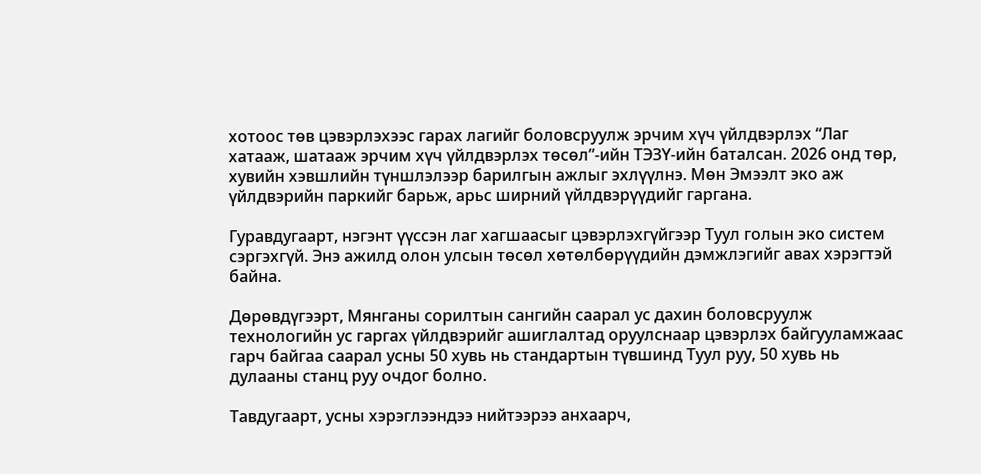хотоос төв цэвэрлэхээс гарах лагийг боловсруулж эрчим хүч үйлдвэрлэх “Лаг хатааж, шатааж эрчим хүч үйлдвэрлэх төсөл”-ийн ТЭЗҮ-ийн баталсан. 2026 онд төр, хувийн хэвшлийн түншлэлээр барилгын ажлыг эхлүүлнэ. Мөн Эмээлт эко аж үйлдвэрийн паркийг барьж, арьс ширний үйлдвэрүүдийг гаргана.

Гуравдугаарт, нэгэнт үүссэн лаг хагшаасыг цэвэрлэхгүйгээр Туул голын эко систем сэргэхгүй. Энэ ажилд олон улсын төсөл хөтөлбөрүүдийн дэмжлэгийг авах хэрэгтэй байна.

Дөрөвдүгээрт, Мянганы сорилтын сангийн саарал ус дахин боловсруулж технологийн ус гаргах үйлдвэрийг ашиглалтад оруулснаар цэвэрлэх байгууламжаас гарч байгаа саарал усны 50 хувь нь стандартын түвшинд Туул руу, 50 хувь нь дулааны станц руу очдог болно.

Тавдугаарт, усны хэрэглээндээ нийтээрээ анхаарч,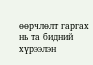өөрчлөлт гаргах нь та бидний хүрээлэн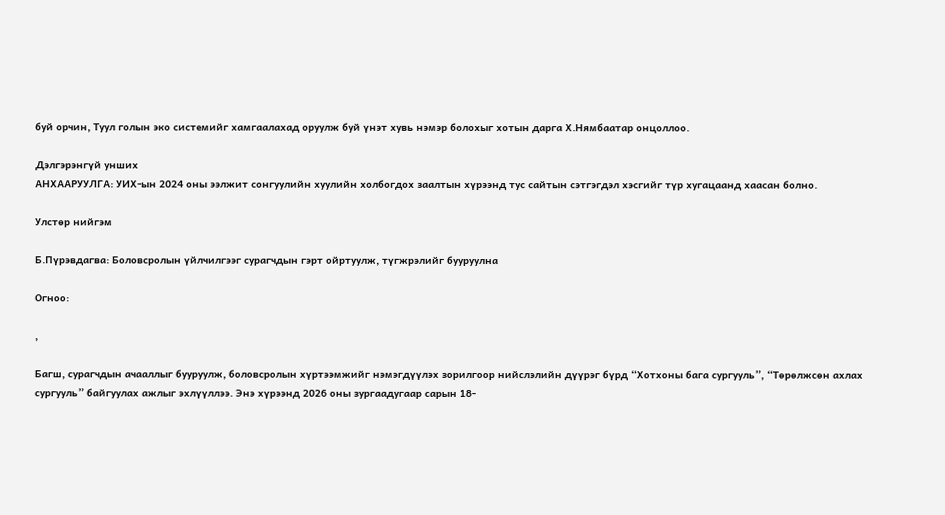буй орчин, Туул голын эко системийг хамгаалахад оруулж буй үнэт хувь нэмэр болохыг хотын дарга Х.Нямбаатар онцоллоо.

Дэлгэрэнгүй унших
АНХААРУУЛГА: УИХ-ын 2024 оны ээлжит сонгуулийн хуулийн холбогдох заалтын хүрээнд тус сайтын сэтгэгдэл хэсгийг түр хугацаанд хаасан болно.

Улстөр нийгэм

Б.Пүрэвдагва: Боловсролын үйлчилгээг сурагчдын гэрт ойртуулж, түгжрэлийг бууруулна

Огноо:

,

Багш, сурагчдын ачааллыг бууруулж, боловсролын хүртээмжийг нэмэгдүүлэх зорилгоор нийслэлийн дүүрэг бүрд “Хотхоны бага сургууль”, “Төрөлжсөн ахлах сургууль” байгуулах ажлыг эхлүүллээ. Энэ хүрээнд 2026 оны зургаадугаар сарын 18-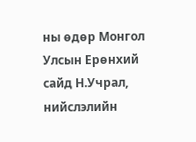ны өдөр Монгол Улсын Ерөнхий сайд Н.Учрал, нийслэлийн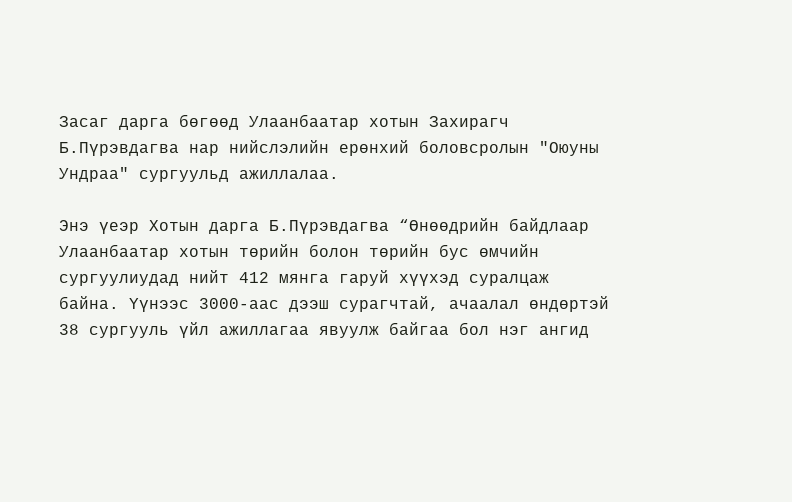Засаг дарга бөгөөд Улаанбаатар хотын Захирагч  Б.Пүрэвдагва нар нийслэлийн ерөнхий боловсролын "Оюуны Ундраа" сургуульд ажиллалаа.

Энэ үеэр Хотын дарга Б.Пүрэвдагва “Өнөөдрийн байдлаар Улаанбаатар хотын төрийн болон төрийн бус өмчийн сургуулиудад нийт 412 мянга гаруй хүүхэд суралцаж байна. Үүнээс 3000-аас дээш сурагчтай, ачаалал өндөртэй 38 сургууль үйл ажиллагаа явуулж байгаа бол нэг ангид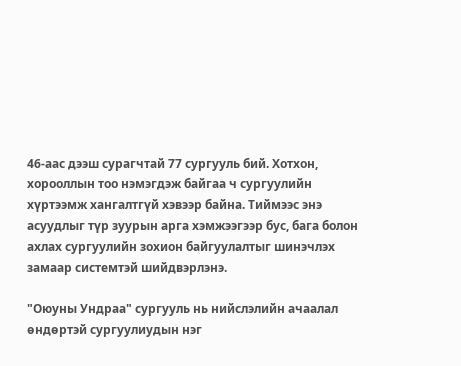46-аас дээш сурагчтай 77 сургууль бий. Хотхон, хорооллын тоо нэмэгдэж байгаа ч сургуулийн хүртээмж хангалтгүй хэвээр байна. Тиймээс энэ асуудлыг түр зуурын арга хэмжээгээр бус, бага болон ахлах сургуулийн зохион байгуулалтыг шинэчлэх замаар системтэй шийдвэрлэнэ.

"Оюуны Ундраа" сургууль нь нийслэлийн ачаалал өндөртэй сургуулиудын нэг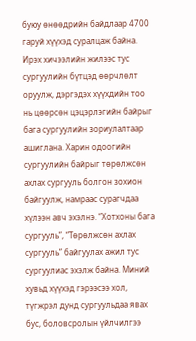буюу өнөөдрийн байдлаар 4700 гаруй хүүхэд суралцаж байна. Ирэх хичээлийн жилээс тус сургуулийн бүтцэд өөрчлөлт оруулж, дэргэдэх хүүхдийн тоо нь цөөрсөн цэцэрлэгийн байрыг бага сургуулийн зориулалтаар ашиглана. Харин одоогийн сургуулийн байрыг төрөлжсөн ахлах сургууль болгон зохион байгуулж, намраас сурагчдаа хүлээн авч эхэлнэ. “Хотхоны бага сургууль”, “Төрөлжсөн ахлах сургууль” байгуулах ажил тус сургуулиас эхэлж байна. Миний хувьд хүүхэд гэрээсээ хол, түгжрэл дунд сургуульдаа явах бус, боловсролын үйлчилгээ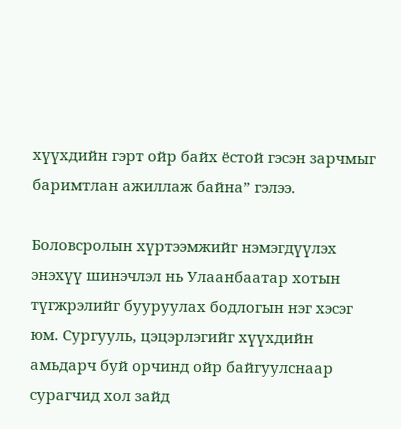хүүхдийн гэрт ойр байх ёстой гэсэн зарчмыг баримтлан ажиллаж байна” гэлээ.

Боловсролын хүртээмжийг нэмэгдүүлэх энэхүү шинэчлэл нь Улаанбаатар хотын түгжрэлийг бууруулах бодлогын нэг хэсэг юм. Сургууль, цэцэрлэгийг хүүхдийн амьдарч буй орчинд ойр байгуулснаар сурагчид хол зайд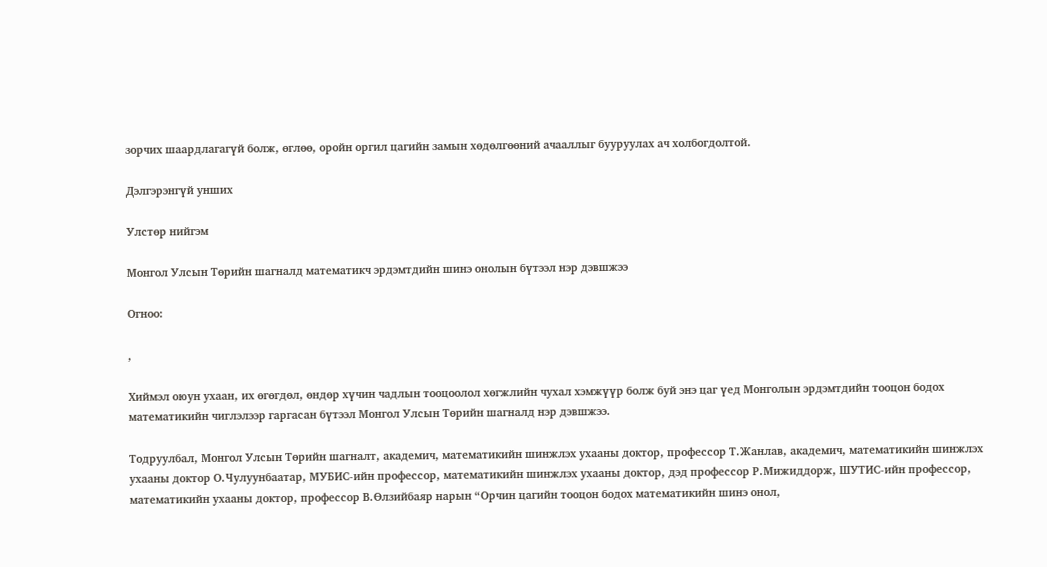зорчих шаардлагагүй болж, өглөө, оройн оргил цагийн замын хөдөлгөөний ачааллыг бууруулах ач холбогдолтой.

Дэлгэрэнгүй унших

Улстөр нийгэм

Монгол Улсын Төрийн шагналд математикч эрдэмтдийн шинэ онолын бүтээл нэр дэвшжээ

Огноо:

,

Хиймэл оюун ухаан, их өгөгдөл, өндөр хүчин чадлын тооцоолол хөгжлийн чухал хэмжүүр болж буй энэ цаг үед Монголын эрдэмтдийн тооцон бодох математикийн чиглэлээр гаргасан бүтээл Монгол Улсын Төрийн шагналд нэр дэвшжээ.

Тодруулбал, Монгол Улсын Төрийн шагналт, академич, математикийн шинжлэх ухааны доктор, профессор Т.Жанлав, академич, математикийн шинжлэх ухааны доктор О.Чулуунбаатар, МУБИС-ийн профессор, математикийн шинжлэх ухааны доктор, дэд профессор Р.Мижиддорж, ШУТИС-ийн профессор, математикийн ухааны доктор, профессор В.Өлзийбаяр нарын “Орчин цагийн тооцон бодох математикийн шинэ онол,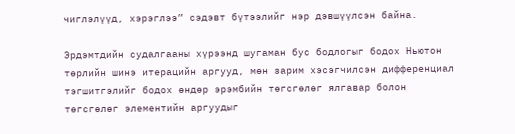чиглэлүүд, хэрэглээ” сэдэвт бүтээлийг нэр дэвшүүлсэн байна.

Эрдэмтдийн судалгааны хүрээнд шугаман бус бодлогыг бодох Ньютон төрлийн шинэ итерацийн аргууд, мөн зарим хэсэгчилсэн дифференциал тэгшитгэлийг бодох өндөр эрэмбийн төгсгөлөг ялгавар болон төгсгөлөг элементийн аргуудыг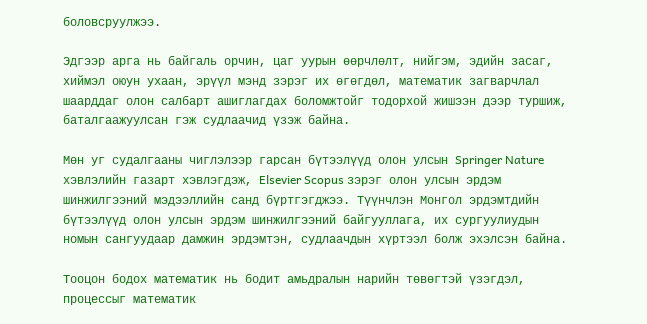боловсруулжээ.

Эдгээр арга нь байгаль орчин, цаг уурын өөрчлөлт, нийгэм, эдийн засаг, хиймэл оюун ухаан, эрүүл мэнд зэрэг их өгөгдөл, математик загварчлал шаарддаг олон салбарт ашиглагдах боломжтойг тодорхой жишээн дээр туршиж, баталгаажуулсан гэж судлаачид үзэж байна.

Мөн уг судалгааны чиглэлээр гарсан бүтээлүүд олон улсын Springer Nature хэвлэлийн газарт хэвлэгдэж, Elsevier Scopus зэрэг олон улсын эрдэм шинжилгээний мэдээллийн санд бүртгэгджээ. Түүнчлэн Монгол эрдэмтдийн бүтээлүүд олон улсын эрдэм шинжилгээний байгууллага, их сургуулиудын номын сангуудаар дамжин эрдэмтэн, судлаачдын хүртээл болж эхэлсэн байна.

Тооцон бодох математик нь бодит амьдралын нарийн төвөгтэй үзэгдэл, процессыг математик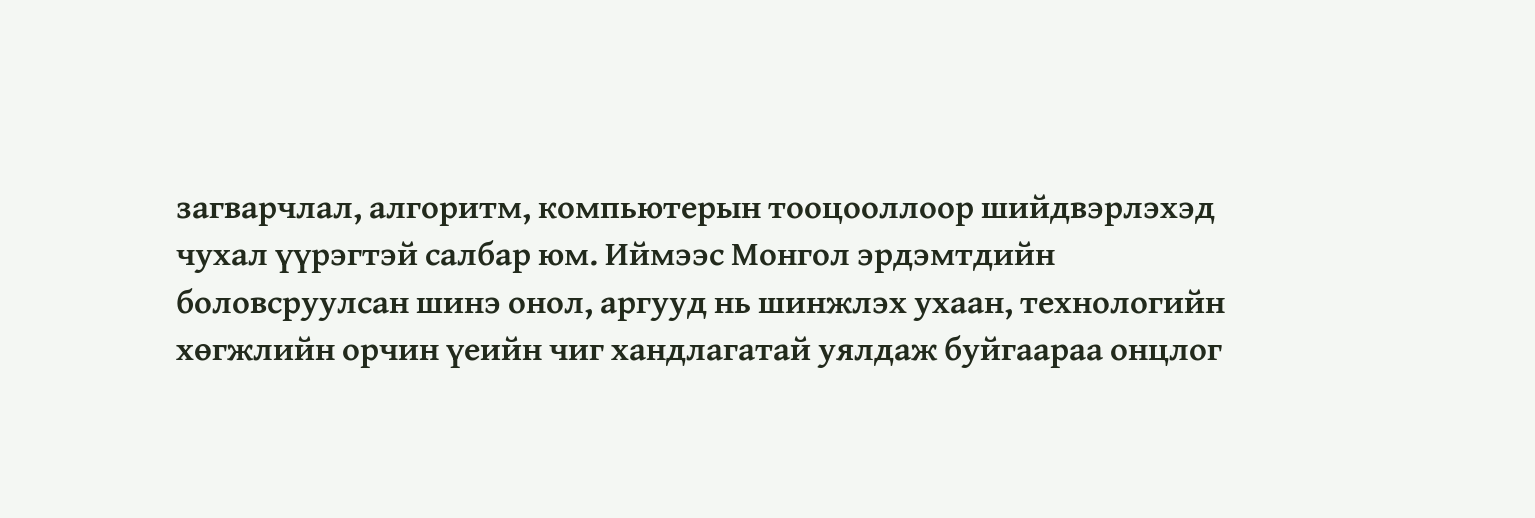загварчлал, алгоритм, компьютерын тооцооллоор шийдвэрлэхэд чухал үүрэгтэй салбар юм. Иймээс Монгол эрдэмтдийн боловсруулсан шинэ онол, аргууд нь шинжлэх ухаан, технологийн хөгжлийн орчин үеийн чиг хандлагатай уялдаж буйгаараа онцлог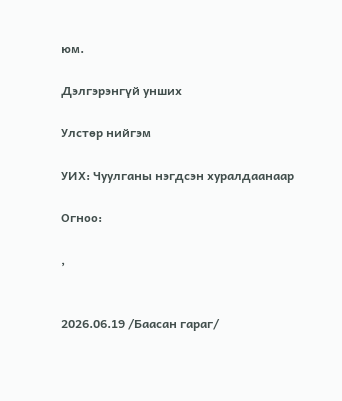юм.

Дэлгэрэнгүй унших

Улстөр нийгэм

УИХ: Чуулганы нэгдсэн хуралдаанаар

Огноо:

,


2026.06.19 /Баасан гараг/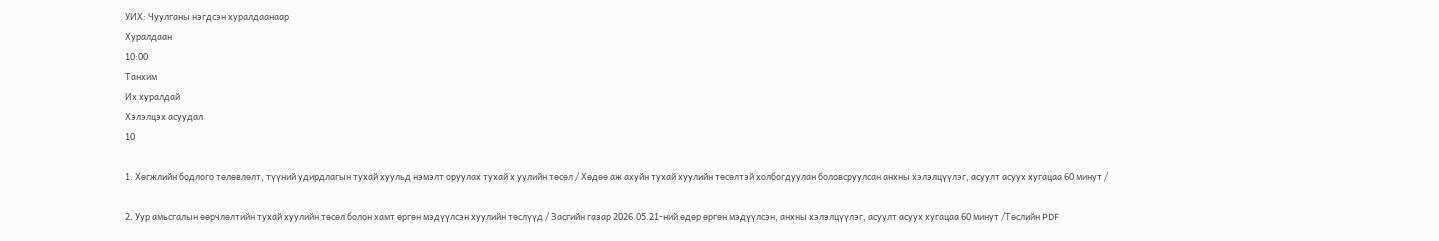УИХ: Чуулганы нэгдсэн хуралдаанаар
Хуралдаан
10:00
Танхим
Их хуралдай
Хэлэлцэх асуудал
10

1. Хөгжлийн бодлого төлөвлөлт, түүний удирдлагын тухай хуульд нэмэлт оруулах тухай х уулийн төсөл / Хөдөө аж ахуйн тухай хуулийн төсөлтэй холбогдуулан боловсруулсан анхны хэлэлцүүлэг, асуулт асуух хугацаа 60 минут /

2. Уур амьсгалын өөрчлөлтийн тухай хуулийн төсөл болон хамт өргөн мэдүүлсэн хуулийн төслүүд / Засгийн газар 2026.05.21-ний өдөр өргөн мэдүүлсэн, анхны хэлэлцүүлэг, асуулт асуух хугацаа 60 минут /Төслийн PDF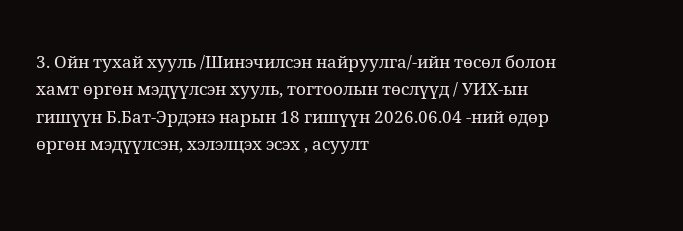3. Ойн тухай хууль /Шинэчилсэн найруулга/-ийн төсөл болон хамт өргөн мэдүүлсэн хууль, тогтоолын төслүүд / УИХ-ын гишүүн Б.Бат-Эрдэнэ нарын 18 гишүүн 2026.06.04 -ний өдөр өргөн мэдүүлсэн, хэлэлцэх эсэх , асуулт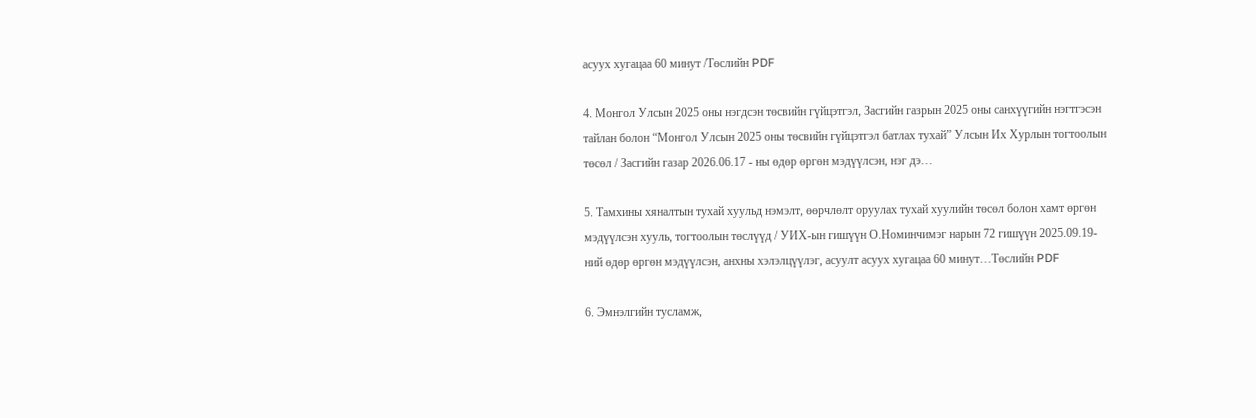асуух хугацаа 60 минут /Төслийн PDF

4. Монгол Улсын 2025 оны нэгдсэн төсвийн гүйцэтгэл, Засгийн газрын 2025 оны санхүүгийн нэгтгэсэн тайлан болон “Монгол Улсын 2025 оны төсвийн гүйцэтгэл батлах тухай” Улсын Их Хурлын тогтоолын төсөл / Засгийн газар 2026.06.17 - ны өдөр өргөн мэдүүлсэн, нэг дэ…

5. Тамхины хяналтын тухай хуульд нэмэлт, өөрчлөлт оруулах тухай хуулийн төсөл болон хамт өргөн мэдүүлсэн хууль, тогтоолын төслүүд / УИХ-ын гишүүн О.Номинчимэг нарын 72 гишүүн 2025.09.19-ний өдөр өргөн мэдүүлсэн, анхны хэлэлцүүлэг, асуулт асуух хугацаа 60 минут…Төслийн PDF

6. Эмнэлгийн тусламж,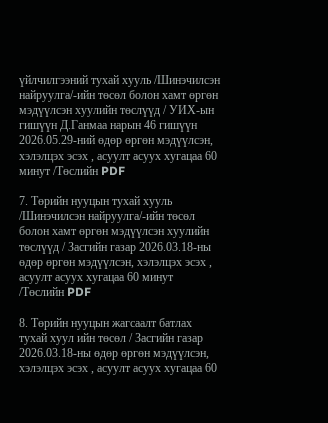үйлчилгээний тухай хууль /Шинэчилсэн найруулга/-ийн төсөл болон хамт өргөн мэдүүлсэн хуулийн төслүүд / УИХ-ын гишүүн Д.Ганмаа нарын 46 гишүүн 2026.05.29-ний өдөр өргөн мэдүүлсэн, хэлэлцэх эсэх , асуулт асуух хугацаа 60 минут /Төслийн PDF

7. Төрийн нууцын тухай хууль /Шинэчилсэн найруулга/-ийн төсөл болон хамт өргөн мэдүүлсэн хуулийн төслүүд / Засгийн газар 2026.03.18-ны өдөр өргөн мэдүүлсэн, хэлэлцэх эсэх , асуулт асуух хугацаа 60 минут /Төслийн PDF

8. Төрийн нууцын жагсаалт батлах тухай хуул ийн төсөл / Засгийн газар 2026.03.18-ны өдөр өргөн мэдүүлсэн, хэлэлцэх эсэх , асуулт асуух хугацаа 60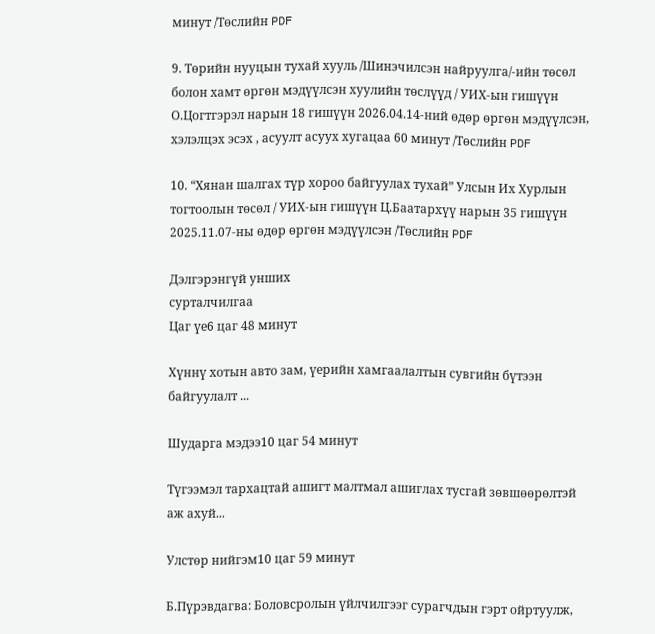минут /Төслийн PDF

9. Төрийн нууцын тухай хууль /Шинэчилсэн найруулга/-ийн төсөл болон хамт өргөн мэдүүлсэн хуулийн төслүүд / УИХ-ын гишүүн О.Цогтгэрэл нарын 18 гишүүн 2026.04.14-ний өдөр өргөн мэдүүлсэн, хэлэлцэх эсэх , асуулт асуух хугацаа 60 минут /Төслийн PDF

10. “Хянан шалгах түр хороо байгуулах тухай” Улсын Их Хурлын тогтоолын төсөл / УИХ-ын гишүүн Ц.Баатархүү нарын 35 гишүүн 2025.11.07-ны өдөр өргөн мэдүүлсэн /Төслийн PDF

Дэлгэрэнгүй унших
сурталчилгаа
Цаг үе6 цаг 48 минут

Хүннү хотын авто зам, үерийн хамгаалалтын сувгийн бүтээн байгуулалт ...

Шударга мэдээ10 цаг 54 минут

Түгээмэл тархацтай ашигт малтмал ашиглах тусгай зөвшөөрөлтэй аж ахуй...

Улстөр нийгэм10 цаг 59 минут

Б.Пүрэвдагва: Боловсролын үйлчилгээг сурагчдын гэрт ойртуулж,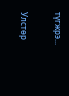түгжрэ...

Улстөр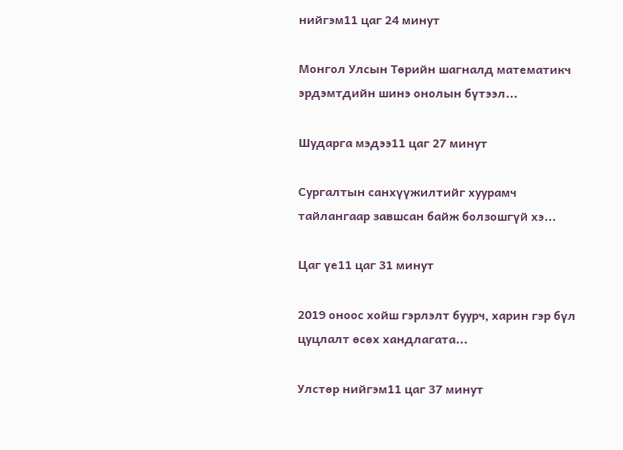нийгэм11 цаг 24 минут

Монгол Улсын Төрийн шагналд математикч эрдэмтдийн шинэ онолын бүтээл...

Шударга мэдээ11 цаг 27 минут

Сургалтын санхүүжилтийг хуурамч тайлангаар завшсан байж болзошгүй хэ...

Цаг үе11 цаг 31 минут

2019 оноос хойш гэрлэлт буурч, харин гэр бүл цуцлалт өсөх хандлагата...

Улстөр нийгэм11 цаг 37 минут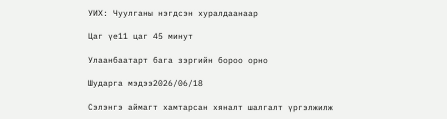УИХ: Чуулганы нэгдсэн хуралдаанаар

Цаг үе11 цаг 45 минут

Улаанбаатарт бага зэргийн бороо орно

Шударга мэдээ2026/06/18

Сэлэнгэ аймагт хамтарсан хяналт шалгалт үргэлжилж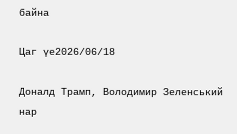байна

Цаг үе2026/06/18

Доналд Трамп, Володимир Зеленський нар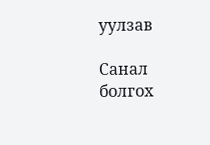уулзав

Санал болгох